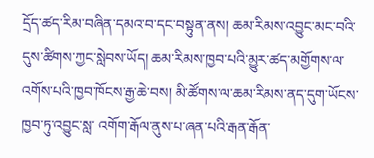དྲོད་ཚད་རིམ་བཞིན་དམའ་བ་དང་བསྟུན་ནས། ཆམ་རིམས་འབྱུང་མང་བའི་དུས་ཚིགས་ཀྱང་སླེབས་ཡོད། ཆམ་རིམས་ཁྱབ་པའི་མྱུར་ཚད་མགྱོགས་ལ་འགོས་པའི་ཁྱབ་ཁོངས་རྒྱ་ཆེ་བས། མི་ཚོགས་ལ་ཆམ་རིམས་ནད་དུག་ཡོངས་ཁྱབ་ཏུ་འབྱུང་སླ་ འགོག་རྒོལ་ནུས་པ་ཞན་པའི་རྒན་རྒོན་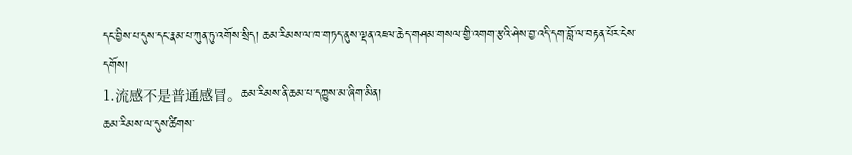དང་བྱིས་པ་དུས་དང་རྣམ་པ་ཀུན་ཏུ་འགོས་སྲིད། ཆམ་རིམས་ལ་ཁ་གཏད་ནུས་ལྡན་འཇལ་ཆེད་གཤམ་གསལ་གྱི་འགག་རྩའི་ཤེས་བྱ་འདི་དག་བློ་ལ་བརྟན་པོར་ངེས་དགོས།
1.流感不是普通感冒。ཆམ་རིམས་ནི་ཆམ་པ་དཀྱུས་མ་ཞིག་མིན།
ཆམ་རིམས་ལ་དུས་ཚིགས་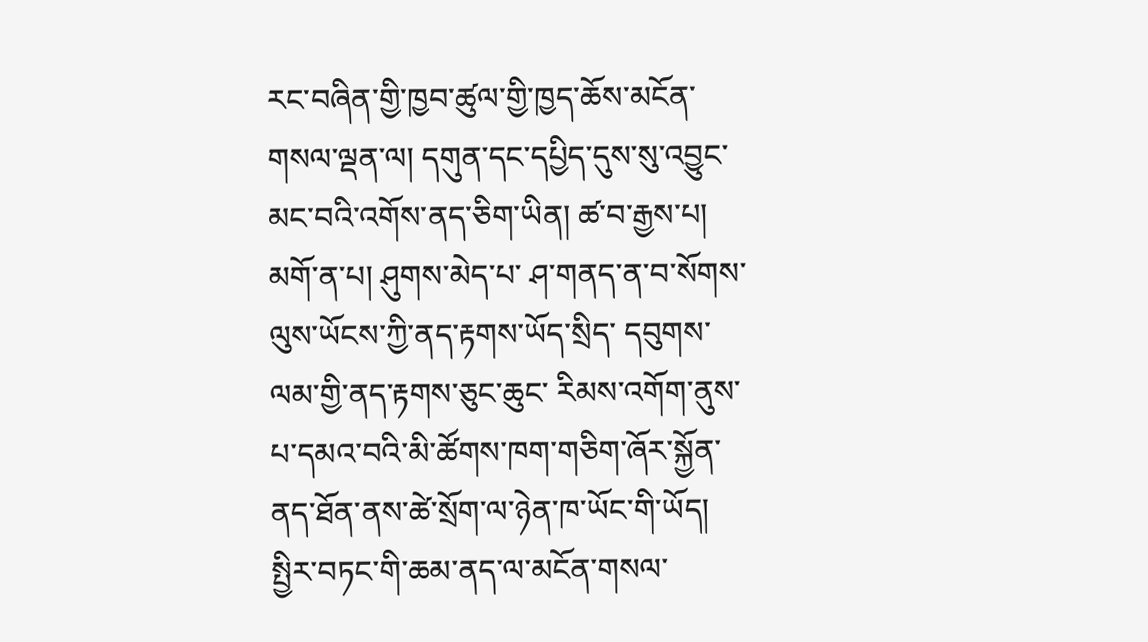རང་བཞིན་གྱི་ཁྱབ་ཚུལ་གྱི་ཁྱད་ཆོས་མངོན་གསལ་ལྡན་ལ། དགུན་དང་དཔྱིད་དུས་སུ་འབྱུང་མང་བའི་འགོས་ནད་ཅིག་ཡིན། ཚ་བ་རྒྱས་པ། མགོ་ན་པ། ཤུགས་མེད་པ་ ཤ་གནད་ན་བ་སོགས་ལུས་ཡོངས་ཀྱི་ནད་རྟགས་ཡོད་སྲིད་ དབུགས་ལམ་གྱི་ནད་རྟགས་ཅུང་ཆུང་ རིམས་འགོག་ནུས་པ་དམའ་བའི་མི་ཚོགས་ཁག་གཅིག་ཞོར་སྐྱོན་ནད་ཐོན་ནས་ཚེ་སྲོག་ལ་ཉེན་ཁ་ཡོང་གི་ཡོད།
སྤྱིར་བཏང་གི་ཆམ་ནད་ལ་མངོན་གསལ་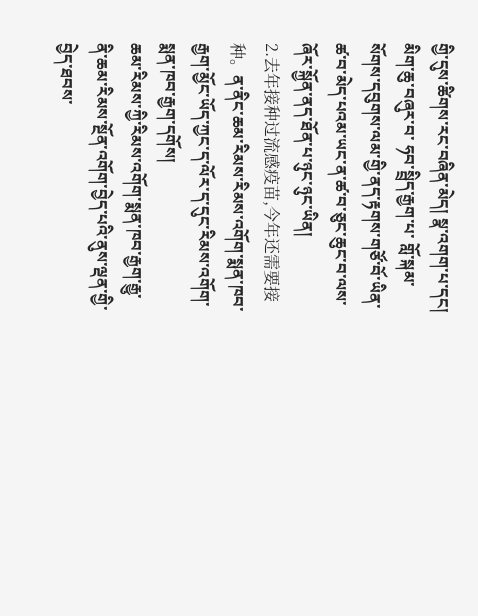གྱི་དུས་ཚིགས་རང་བཞིན་མེད། སྣ་འགག་པ་དང། མིག་ཆུ་བཞུར་བ་ ཧབ་སྦྲིད་རྒྱག་པ་ གློ་སྐམ་སོགས་དབུགས་ལམ་གྱི་ནད་རྟགས་གཙོ་བོ་ཡིན་ ཚ་བ་མེད་པའམ་ཡང་ན་ཚ་བ་ཅུང་ཆུང་བ་ལས་ཞོར་སྐྱོན་ནད་ཐོན་པ་ཉུང་ཉུང་ཡིན།
2.去年接种过流感疫苗,今年还需要接种。ན་ནིང་ཆམ་རིམས་རིམས་འགོག་སྨན་ཁབ་རྒྱག་མྱོང་ཡོད་ཀྱང་ད་ལོར་ད་དུང་རིམས་འགོག་སྨན་ཁབ་རྒྱག་དགོས།
ཆམ་རིམས་ཀྱི་རིམས་འགོག་སྨན་ཁབ་རྒྱག་རྒྱུ་ནི་ཆམ་རིམས་སྔོན་འགོག་བྱེད་པའི་ནུས་ལྡན་གྱི་བྱེད་ཐབས་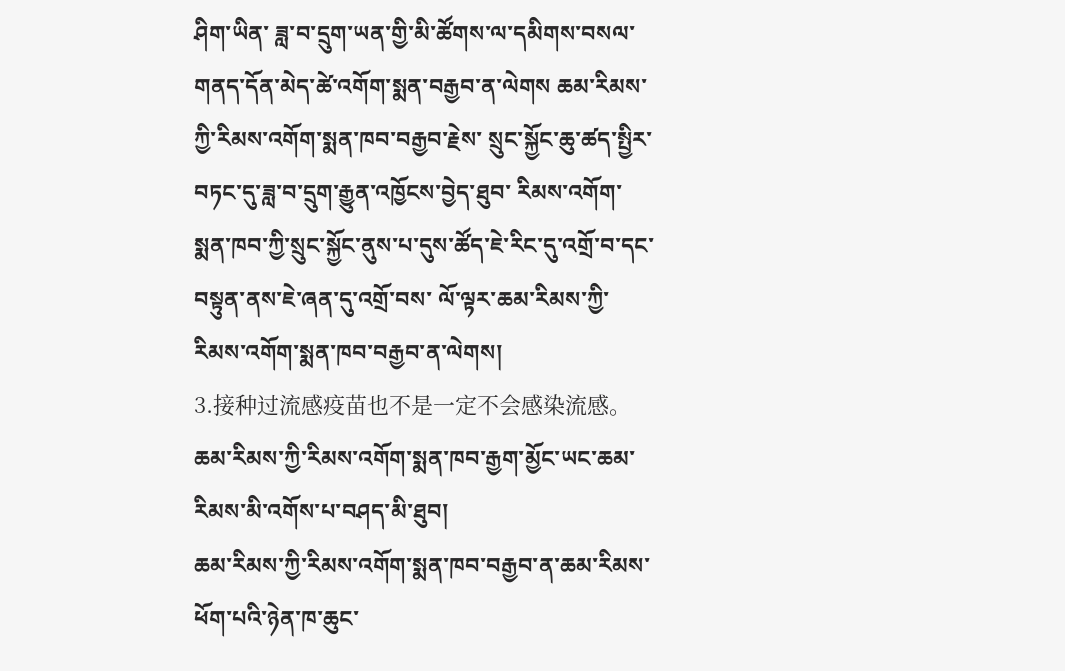ཤིག་ཡིན་ ཟླ་བ་དྲུག་ཡན་གྱི་མི་ཚོགས་ལ་དམིགས་བསལ་གནད་དོན་མེད་ཚེ་འགོག་སྨན་བརྒྱབ་ན་ལེགས ཆམ་རིམས་ཀྱི་རིམས་འགོག་སྨན་ཁབ་བརྒྱབ་རྗེས་ སྲུང་སྐྱོང་ཆུ་ཚད་སྤྱིར་བཏང་དུ་ཟླ་བ་དྲུག་རྒྱུན་འཁྱོངས་བྱེད་ཐུབ་ རིམས་འགོག་སྨན་ཁབ་ཀྱི་སྲུང་སྐྱོང་ནུས་པ་དུས་ཚོད་ཇེ་རིང་དུ་འགྲོ་བ་དང་བསྟུན་ནས་ཇེ་ཞན་དུ་འགྲོ་བས་ ལོ་ལྟར་ཆམ་རིམས་ཀྱི་རིམས་འགོག་སྨན་ཁབ་བརྒྱབ་ན་ལེགས།
3.接种过流感疫苗也不是一定不会感染流感。ཆམ་རིམས་ཀྱི་རིམས་འགོག་སྨན་ཁབ་རྒྱག་མྱོང་ཡང་ཆམ་རིམས་མི་འགོས་པ་བཤད་མི་ཐུབ།
ཆམ་རིམས་ཀྱི་རིམས་འགོག་སྨན་ཁབ་བརྒྱབ་ན་ཆམ་རིམས་ཕོག་པའི་ཉེན་ཁ་ཆུང་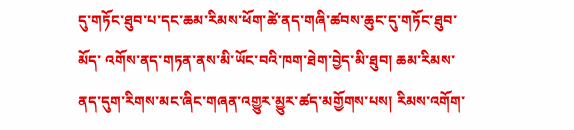དུ་གཏོང་ཐུབ་པ་དང་ཆམ་རིམས་ཕོག་ཚེ་ནད་གཞི་ཚབས་ཆུང་དུ་གཏོང་ཐུབ་མོད་ འགོས་ནད་གཏན་ནས་མི་ཡོང་བའི་ཁག་ཐེག་བྱེད་མི་ཐུབ། ཆམ་རིམས་ནད་དུག་རིགས་མང་ཞིང་གཞན་འགྱུར་མྱུར་ཚད་མགྱོགས་པས། རིམས་འགོག་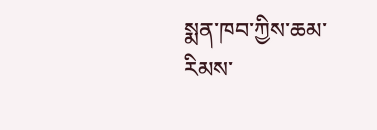སྨན་ཁབ་ཀྱིས་ཆམ་རིམས་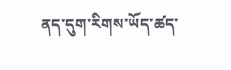ནད་དུག་རིགས་ཡོད་ཚད་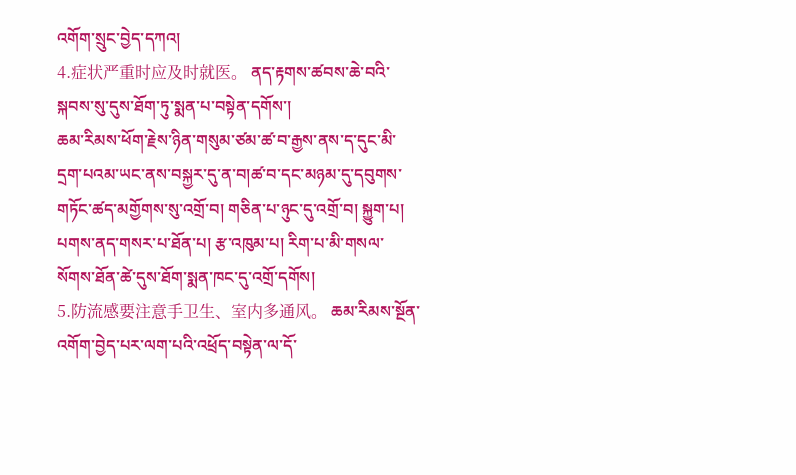འགོག་སྲུང་བྱེད་དཀའ།
4.症状严重时应及时就医。 ནད་རྟགས་ཚབས་ཆེ་བའི་སྐབས་སུ་དུས་ཐོག་ཏུ་སྨན་པ་བསྟེན་དགོས་།
ཆམ་རིམས་ཕོག་རྗེས་ཉིན་གསུམ་ཙམ་ཚ་བ་རྒྱས་ནས་ད་དུང་མི་དྲག་པའམ་ཡང་ནས་བསྐྱར་དུ་ན་བ།ཚ་བ་དང་མཉམ་དུ་དབུགས་གཏོང་ཚད་མགྱོགས་སུ་འགྲོ་བ། གཅིན་པ་ཉུང་དུ་འགྲོ་བ། སྐྱུག་པ། པགས་ནད་གསར་པ་ཐོན་པ། རྩ་འཁུམ་པ། རིག་པ་མི་གསལ་སོགས་ཐོན་ཚེ་དུས་ཐོག་སྨན་ཁང་དུ་འགྲོ་དགོས།
5.防流感要注意手卫生、室内多通风。 ཆམ་རིམས་སྔོན་འགོག་བྱེད་པར་ལག་པའི་འཕྲོད་བསྟེན་ལ་དོ་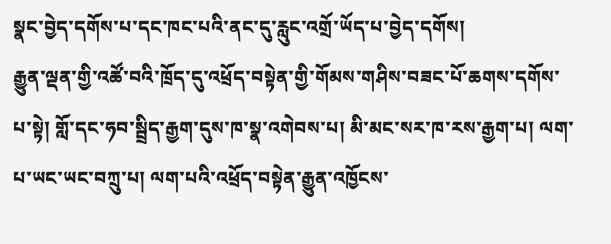སྣང་བྱེད་དགོས་པ་དང་ཁང་པའི་ནང་དུ་རླུང་འགྲོ་ཡོད་པ་བྱེད་དགོས།
རྒྱུན་ལྡན་གྱི་འཚོ་བའི་ཁྲོད་དུ་འཕྲོད་བསྟེན་གྱི་གོམས་གཤིས་བཟང་པོ་ཆགས་དགོས་པ་སྟེ། གློ་དང་ཧབ་སྦྲིད་རྒྱག་དུས་ཁ་སྣ་འགེབས་པ། མི་མང་སར་ཁ་རས་རྒྱག་པ། ལག་པ་ཡང་ཡང་བཀྲུ་པ། ལག་པའི་འཕྲོད་བསྟེན་རྒྱུན་འཁྱོངས་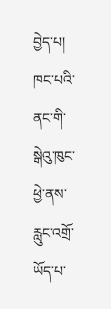བྱེད་པ། ཁང་པའི་ནང་གི་སྒེའུ་ཁུང་ཕྱེ་ནས་རླུང་འགྲོ་ཡོད་པ་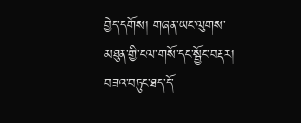བྱེད་དགོས། གཞན་ཡང་ལུགས་མཐུན་གྱི་ངལ་གསོ་དང་སྦྱོང་བརྡར། བཟའ་བཏུང་ཐད་དོ་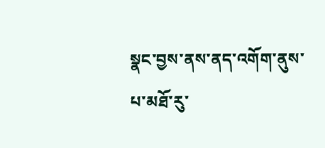སྣང་བྱས་ནས་ནད་འགོག་ནུས་པ་མཐོ་རུ་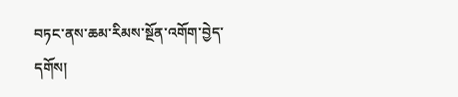བཏང་ནས་ཆམ་རིམས་སྔོན་འགོག་བྱེད་དགོས།